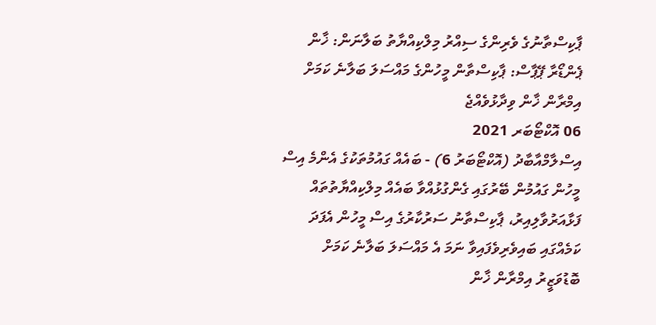ޕާކިސްތާނުގެ ވެރިންގެ ސިއްރު މިލްކިއްޔާތު ބަލާނަން: ޚާން
ޕެންޑޯރާ ޕޭޕާސް: ޕާކިސްތާން މީހުންގެ މައްސަލަ ބަލާނެ ކަމަށް އިމްރާން ޚާން ވިދާޅުވެއްޖެ
06 އޮކްޓޯބަރ 2021
އިސްލާމްއާބާދު (އޮކްޓޯބަރު 6) - ބައެއް ގައުމުތަކުގެ އެންމެ އިސް މީހުން ގައުމުން ބޭރުގައި ގެންގުޅުއްވާ ބައެއް މިލްކިއްޔާތުތައް ފަޅާއަރުވާލިއިރު، ޕާކިސްތާނު ސަރުކާރުގެ އިސް މީހުން އެފަދަ ކަމެއްގައި ބައިވެރިވެފައިވާ ނަމަ އެ މައްސަލަ ބަލާނެ ކަމަށް ބޮޑުވަޒީރު އިމްރާން ޚާން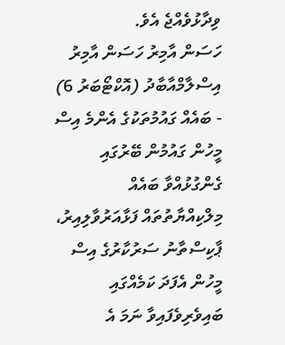ވިދާޅުވެއްޖެ އެވެ.
ހަސަން އާމިރު ހަސަން އާމިރު
އިސްލާމްއާބާދު (އޮކްޓޯބަރު 6) - ބައެއް ގައުމުތަކުގެ އެންމެ އިސް މީހުން ގައުމުން ބޭރުގައި ގެންގުޅުއްވާ ބައެއް މިލްކިއްޔާތުތައް ފަޅާއަރުވާލިއިރު، ޕާކިސްތާނު ސަރުކާރުގެ އިސް މީހުން އެފަދަ ކަމެއްގައި ބައިވެރިވެފައިވާ ނަމަ އެ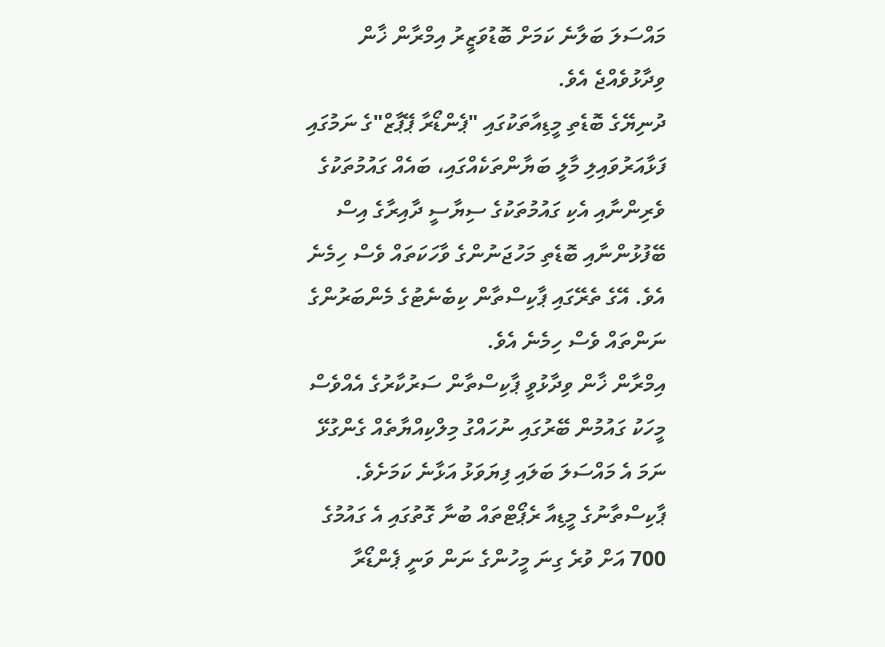މައްސަލަ ބަލާނެ ކަމަށް ބޮޑުވަޒީރު އިމްރާން ޚާން ވިދާޅުވެއްޖެ އެވެ.
ދުނިޔޭގެ ބޮޑެތި މީޑިއާތަކުގައި "ޕެންޑޯރާ ޕޭޕާޒް"ގެ ނަމުގައި ފަޅާއަރުވައިލި މާލީ ބަޔާންތަކެއްގައި، ބައެއް ގައުމުތަކުގެ ވެރިންނާއި އެކި ގައުމުތަކުގެ ސިޔާސީ ދާއިރާގެ އިސް ބޭފުޅުންނާއި ބޮޑެތި މަހުޖަނުންގެ ވާހަކަތައް ވެސް ހިމެނެ އެވެ. އޭގެ ތެރޭގައި ޕާކިސްތާން ކިބެނެޓުގެ މެންބަރުންގެ ނަންތައް ވެސް ހިމެނެ އެވެ.
އިމްރާން ޚާން ވިދާޅުވީ ޕާކިސްތާން ސަރުކާރުގެ އެއްވެސް މީހަކު ގައުމުން ބޭރުގައި ނުހައްގު މިލްކިއްޔާތެއް ގެންގުޅޭ ނަމަ އެ މައްސަލަ ބަލައި ފިޔަވަޅު އަޅާނެ ކަމަށެވެ. ޕާކިސްތާނުގެ މީޑިއާ ރެޕޯޓްތައް ބުނާ ގޮތުގައި އެ ގައުމުގެ 700 އަށް ވުރެ ގިނަ މީހުންގެ ނަން ވަނީ ޕެންޑޯރާ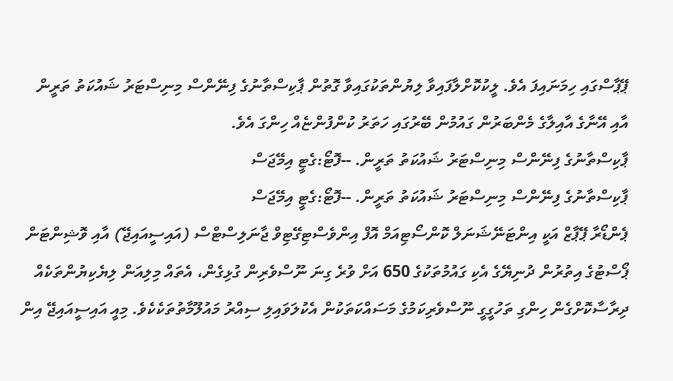ޕޭޕާސްގައި ހިމަނައިފަ އެވެ. ލީކުކޮށްލާފައިވާ ލިޔުންތަކުގައިވާ ގޮތުން ޕާކިސްތާނުގެ ފިނޭންސް މިނިސްޓަރު ޝައުކަތު ތަރީން އާއި އޭނާގެ އާއިލާގެ މެންބަރުން ގައުމުން ބޭރުގައި ހަތަރު ކުންފުންޏެއް ހިންގަ އެވެ.
ޕާކިސްތާނުގެ ފިނޭންސް މިނިސްޓަރު ޝައުކަތު ތަރީން. --ފޮޓޯ:ގެޓީ އިމޭޖަސް
ޕާކިސްތާނުގެ ފިނޭންސް މިނިސްޓަރު ޝައުކަތު ތަރީން. --ފޮޓޯ:ގެޓީ އިމޭޖަސް
ޕެންޑޯރާ ޕޭޕާޒް އަކީ އިންޓަނޭޝަނަލް ކޮންސޯޓިއަމް އޮފް އިންވެސްޓިގޭޓިވް ޖާނަލިސްޓްސް (އައިސީއައިޖޭ) އާއި ވޮޝިންޓަން ޕޯސްޓުގެ އިތުރުން ދުނިޔޭގެ އެކި ގައުމުތަކުގެ 650 އަށް ވުރެ ގިނަ ނޫސްވެރިން ގުޅިގެން، އެތައް މިލިއަން ލިޔެކިޔުންތަކެއް ދިރާސާކޮށްގެން ހިންގި ތަހުގީގީ ނޫސްވެރިކަމުގެ މަސައްކަތަކުން އެކުލަވައިލި ސިއްރު މައުލޫމާތުތަކެކެވެ. މިއީ އައިސީއައިޖޭ އިން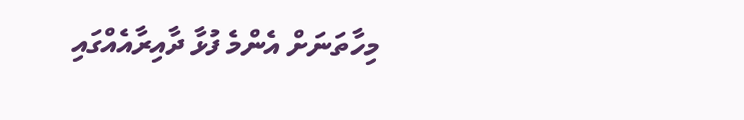މިހާތަނަށް އެންމެ ފުޅާ ދާއިރާއެއްގައި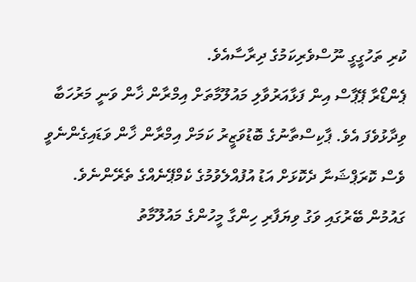ކުރި ތަހުގީގީ ނޫސްވެރިކަމުގެ ދިރާސާއެވެ.
ޕެންޑޯރާ ޕޭޕާސް އިން ފަޅާއަރުވާލި މައުލޫމާތަށް އިމްރާން ޚާން ވަނީ މަރުހަބާ ވިދާޅުވެފަ އެވެ. ޕާކިސްތާނުގެ ބޮޑުވަޒީރު ކަމަށް އިމްރާން ޚާން ވަޑައިގެންނެވީ ވެސް ކޮރަޕްޝަނާ ދެކޮޅަށް އަޑު އުފުއްލެވުމުގެ ކެމްޕޭނެއްގެ ތެރޭންނެވެ.
ގައުމުން ބޭރުގައި ވަގު ވިޔަފާރި ހިންގާ މީހުންގެ މައުލޫމާތު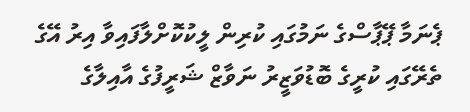ޕެނަމާ ޕޭޕާސްގެ ނަމުގައި ކުރިން ލީކުކޮށްލާފައިވާ އިރު އޭގެ ތެރޭގައި ކުރީގެ ބޮޑުވަޒީރު ނަވާޒް ޝަރީފުގެ އާއިލާގެ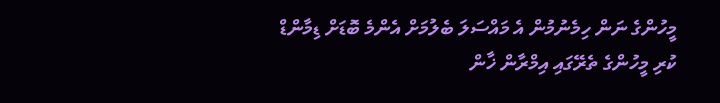މީހުންގެ ނަން ހިމެނުމުން އެ މައްސަލަ ބެލުމަށް އެންމެ ބޮޑަށް ޑިމާންޑް ކުރި މީހުންގެ ތެރޭގައި އިމްރާން ޚާން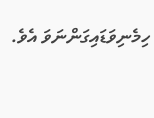ހިމެނިވަޑައިގަންނަވަ އެވެ.